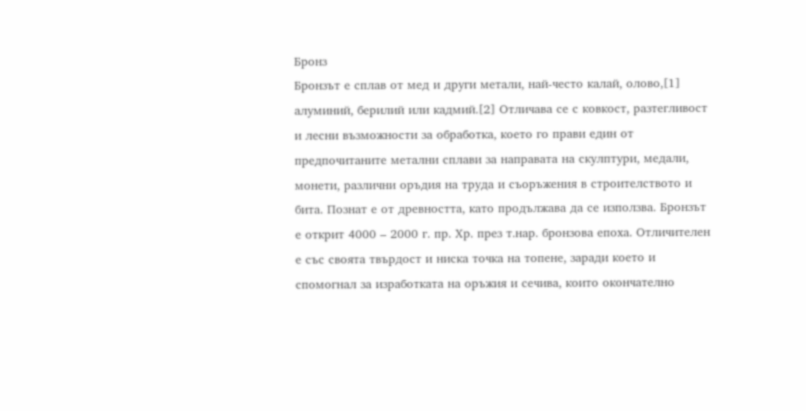Бронз
Бронзът е сплав от мед и други метали, най-често калай, олово,[1] алуминий, берилий или кадмий.[2] Отличава се с ковкост, разтегливост и лесни възможности за обработка, което го прави един от предпочитаните метални сплави за направата на скулптури, медали, монети, различни оръдия на труда и съоръжения в строителството и бита. Познат е от древността, като продължава да се използва. Бронзът е открит 4000 – 2000 г. пр. Хр. през т.нар. бронзова епоха. Отличителен е със своята твърдост и ниска точка на топене, заради което и спомогнал за изработката на оръжия и сечива, които окончателно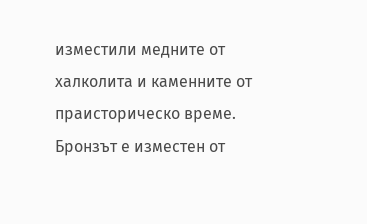изместили медните от халколита и каменните от праисторическо време.
Бронзът е изместен от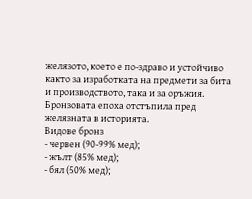желязото, което е по-здраво и устойчиво както за изработката на предмети за бита и производството, така и за оръжия. Бронзовата епоха отстъпила пред желязната в историята.
Видове бронз
- червен (90-99% мед);
- жълт (85% мед);
- бял (50% мед);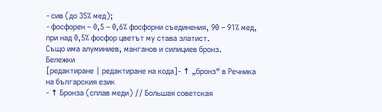- сив (до 35% мед);
- фосфорен – 0,5 – 0,6% фосфорни съединения, 90 – 91% мед, при над 0,5% фосфор цветът му става златист.
Също има алуминиев, манганов и силициев бронз.
Бележки
[редактиране | редактиране на кода]- ↑ „бронз“ в Речника на българския език
- ↑ Бронза (сплав меди) // Большая советская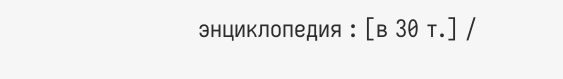энциклопедия : [в 30 т.] /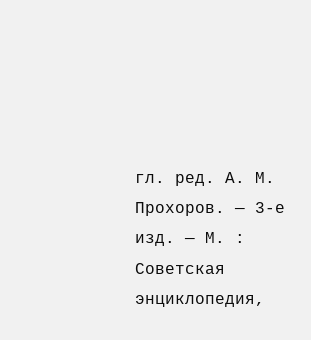гл. ред. А. М. Прохоров. — 3-е изд. — М. : Советская энциклопедия,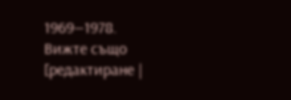1969—1978.
Вижте също
[редактиране |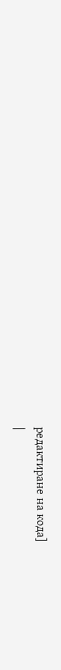редактиране на кода]
|